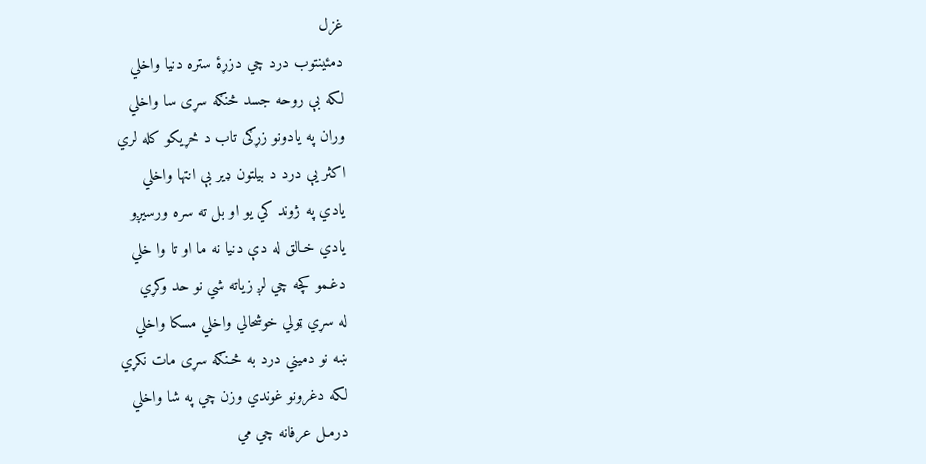غزل
دمئينتوب درد چي دزړۀ ستره دنیا واخلي
لکه بې روحه جسد څنګه سړی سا واخلي
وران په یادونو زړګی تاب د څړیکو کله لري
اکثر یې درد د بیلتون ډیر بې انتها واخلي
یادي په ژوند کي یو او بل ته سره ورسیږو
یادي خـالق له دې دنیا نه ما او تا وا خلي
دغـمو کچه چي لږ زیاته شي نو حد وکړي
له سړي ټولي خوشحالي واخلي مسکا واخلي
ښه نو دمیني درد به څـنګه سړی مات نکړي
لکه دغرونو غوندي وزن چي په شا واخلي
درمـل عرفانه چي مي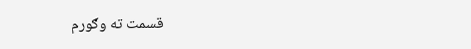قسمت ته وګورم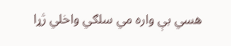هسي بې واره مي سلګي واخلي ژړا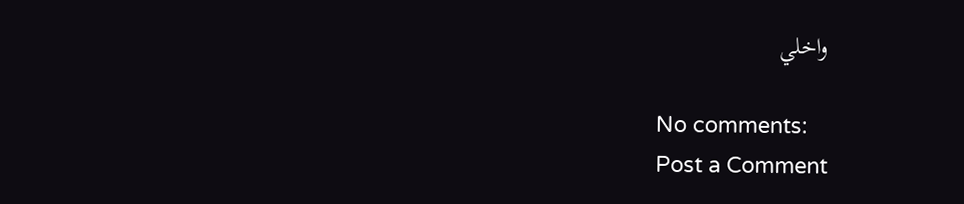واخلي

No comments:
Post a Comment